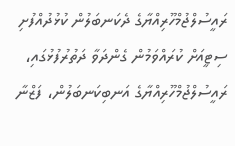ރައީސުލްޖުމްހޫރިއްޔާގެ ދެކަނބަލުން ކުޅުދުއްފުށި ސިޓީއަށް ކުރައްވަމުން ގެންދަވާ ދަތުރުފުޅުގައި، ރައީސުލްޖުމްހޫރިއްޔާގެ އަނބިކަނބަލުން، ފަޒްނާ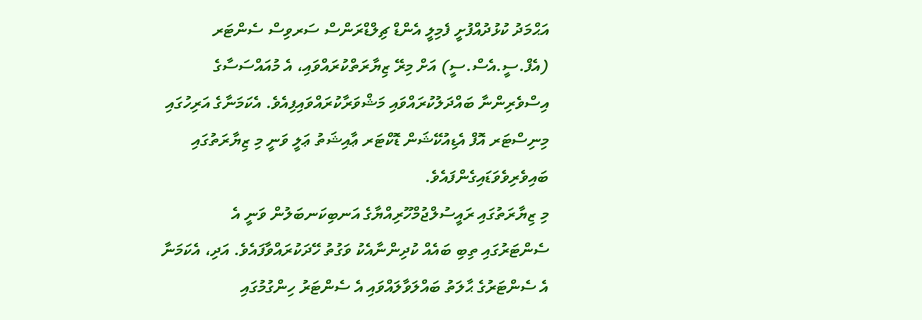އަޙްމަދު ކުޅުދުއްފުށީ ފެމިލީ އެންޑް ޗިލްޑްރަންސް ސަރވިސް ސެންޓަރ (އެފް.ސީ.އެސް.ސީ) އަށް މިރޭ ޒިޔާރަތްކުރައްވައި، އެ މުއައްސަސާގެ އިސްވެރިންނާ ބައްދަލުކުރައްވައި މަޝްވަރާކުރައްވައިފިއެވެ. އެކަމަނާގެ އަރިހުގައި މިނިސްޓަރ އޮފް އެޑިއުކޭޝަން ޑޮކްޓަރ ޢާއިޝަތު ޢަލީ ވަނީ މި ޒިޔާރަތުގައި ބައިވެރިވެވަޑައިގެންފައެވެ.
މި ޒިޔާރަތުގައި ރައީސުލްޖުމްހޫރިއްޔާގެ އަނބިކަނބަލުން ވަނީ އެ ސެންޓަރުގައި ތިބި ބައެއް ކުދިންނާއެކު ވަގުތު ހޭދަކުރައްވާފައެވެ. އަދި، އެކަމަނާ އެ ސެންޓަރުގެ ޙާލަތު ބައްލަވާލައްވައި އެ ސެންޓަރު ހިންގުމުގައި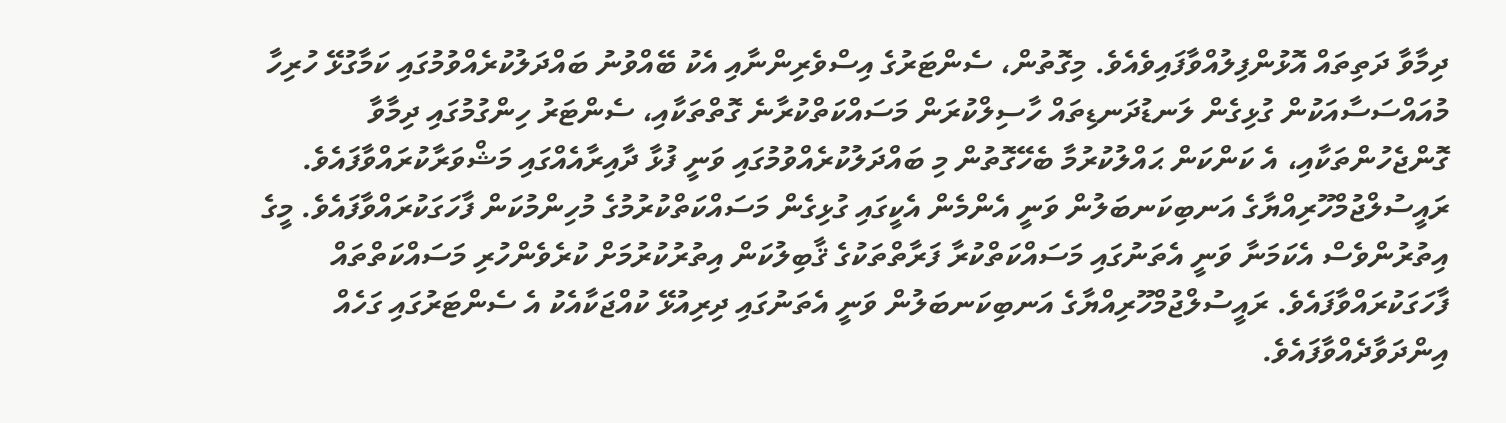ދިމާވާ ދަތިތައް އޮޅުންފިލުއްވާފައިވެއެވެ. މިގޮތުން، ސެންޓަރުގެ އިސްވެރިންނާއި އެކު ބޭއްވުނު ބައްދަލުކުރެއްވުމުގައި ކަމާގުޅޭ ހުރިހާ މުއައްސަސާއަކުން ގުޅިގެން ލަނޑުދަނޑިތައް ހާސިލްކުރަން މަސައްކަތްކުރާނެ ގޮތްތަކާއި، ސެންޓަރު ހިންގުމުގައި ދިމާވާ ގޮންޖެހުންތަކާއި، އެ ކަންކަން ޙައްލުކުރުމާ ބެހޭގޮތުން މި ބައްދަލުކުރެއްވުމުގައި ވަނީ ފުޅާ ދާއިރާއެއްގައި މަޝްވަރާކުރައްވާފައެވެ. ރައީސުލްޖުމްހޫރިއްޔާގެ އަނބިކަނބަލުން ވަނީ އެންމެން އެކީގައި ގުޅިގެން މަސައްކަތްކުރުމުގެ މުހިންމުކަން ފާހަގަކުރައްވާފައެވެ. މީގެ އިތުރުންވެސް އެކަމަނާ ވަނީ އެތަނުގައި މަސައްކަތްކުރާ ފަރާތްތަކުގެ ޤާބިލުކަން އިތުރުކުރުމަށް ކުރެވެންހުރި މަސައްކަތްތައް ފާހަގަކުރައްވާފައެވެ. ރައީސުލްޖުމްހޫރިއްޔާގެ އަނބިކަނބަލުން ވަނީ އެތަނުގައި ދިރިއުޅޭ ކުއްޖަކާއެކު އެ ސެންޓަރުގައި ގަހެއް އިންދަވާދެއްވާފައެވެ.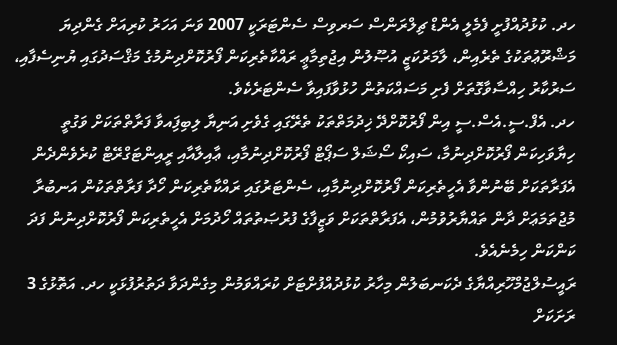ހދ. ކުޅުދުއްފުށީ ފެމެލީ އެންޑް ޗިލްރަންސް ސަރވިސް ސެންޓަރަކީ 2007 ވަނަ އަހަރު ކުރިއަށް ގެންދިޔަ މަޝްރޫޢުތަކުގެ ތެރެއިން، ލާމަރުކަޒީ އުޞޫލުން އިޖުތިމާޢީ ރައްކާތެރިކަން ފޯރުކޮށްދިނުމުގެ މަޤްސަދުގައި ޔުނިސެފާއި، ސަރުކާރު ހިއްސާވާގޮތަށް ފެށި މަސައްކަތުން ހުޅުވާފައިވާ ސެންޓަރެކެވެ.
ހދ. އެފް.ސީ.އެސް.ސީ އިން ފޯރުކޮށްދޭ ޚިދުމަތްތަކު ތެރޭގައި ގެވެށި އަނިޔާ ލިބިފަިއވާ ފަރާތްތަކަށް ވަގުތީ ހިޔާވަހިކަން ފޯރުކޮށްދިނުމާ، ސައިކޯ ސޯޝަލް ސަޕޯޓް ފޯރުކޮށްދިނުމާއި، ޢާއިލާއާއި ރީއިންޓަގްރޭޓް ކުރެވެންދެން އެފަރާތަކަށް ބޭނުންވާ އެހީތެރިކަން ފޯރުކޮށްދިނުމާއި، ސެންޓަރުގައި ރައްކާތެރިކަން ހޯދާ ފަރާތްތަކުން އަނބުރާ މުޖުތަމަޢަށް ދާން ތައްޔާރުވުމުން، އެފަރާތްތަކަށް ވަޒީފާގެ ފުރުޞަތުތައް ހޯދުމަށް އެހީތެރިކަން ފޯރުކޮށްދިނުން ފަދަ ކަންކަން ހިމެނެއެވެ.
ރައީސުލްޖުމްހޫރިއްޔާގެ ދެކަނބަލުން މިހާރު ކުޅުދުއްފުށްޓަށް ކުރައްވަމުން މިގެންދަވާ ދަތުރުފުޅަކީ ހދ. އަތޮޅުގެ 3 ރަށަކަށް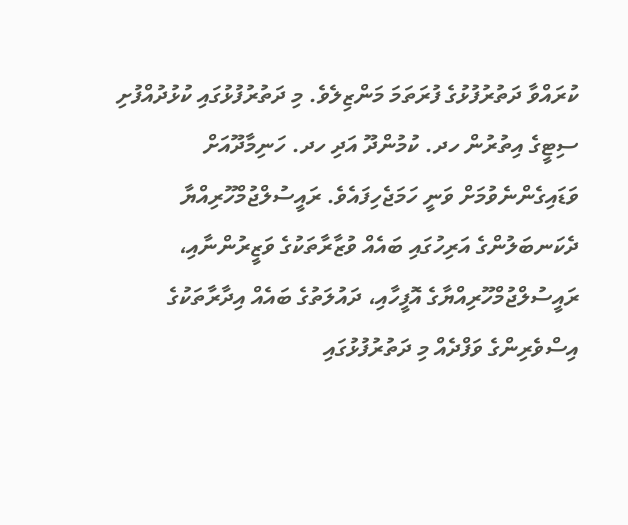ކުރައްވާ ދަތުރުފުޅުގެ ފުރަތަމަ މަންޒިލެވެ. މި ދަތުރުފުޅުގައި ކުޅުދުއްފުށި ސިޓީގެ އިތުރުން ހދ. ކުމުންދޫ އަދި ހދ. ހަނިމާދޫއަށް ވަޑައިގެންނެވުމަށް ވަނީ ހަމަޖެހިފައެވެ. ރައީސުލްޖުމްހޫރިއްޔާ ދެކަނބަލުންގެ އަރިހުގައި ބައެއް ވުޒާރާތަކުގެ ވަޒީރުންނާއި، ރައީސުލްޖުމްހޫރިއްޔާގެ އޮފީހާއި، ދައުލަތުގެ ބައެއް އިދާރާތަކުގެ އިސްވެރިންގެ ވަފްދެއް މި ދަތުރުފުޅުގައި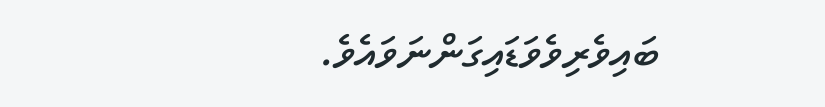ބައިވެރިވެވަޑައިގަންނަވައެވެ.